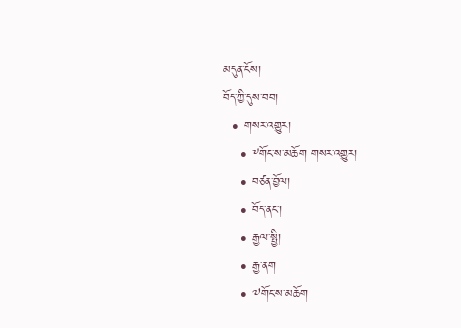མདུན་ངོས།
བོད་ཀྱི་དུས་བབ།
  • གསར་འགྱུར།
    • ༸གོང་ས་མཆོག གསར་འགྱུར།
    • བཙན་བྱོལ།
    • བོད་ནང་།
    • རྒྱལ་སྤྱི།
    • རྒྱ་ནག
    • ༧གོང་ས་མཆོག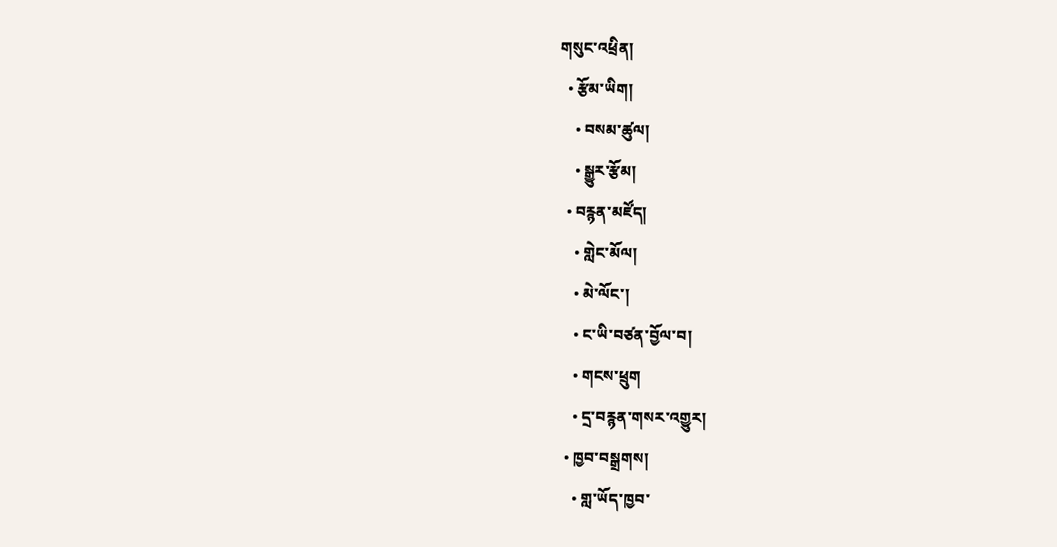གསུང་འཕྲིན།
  • རྩོམ་ཡིག།
    • བསམ་ཚུལ།
    • སྒྱུར་རྩོམ།
  • བརྙན་མཛོད།
    • གླེང་མོལ།
    • མེ་ལོང་།
    • ང་ཡི་བཙན་བྱོལ་བ།
    • གངས་ཕྲུག
    • དྲ་བརྙན་གསར་འགྱུར།
  • ཁྱབ་བསྒྲགས།
    • གླ་ཡོད་ཁྱབ་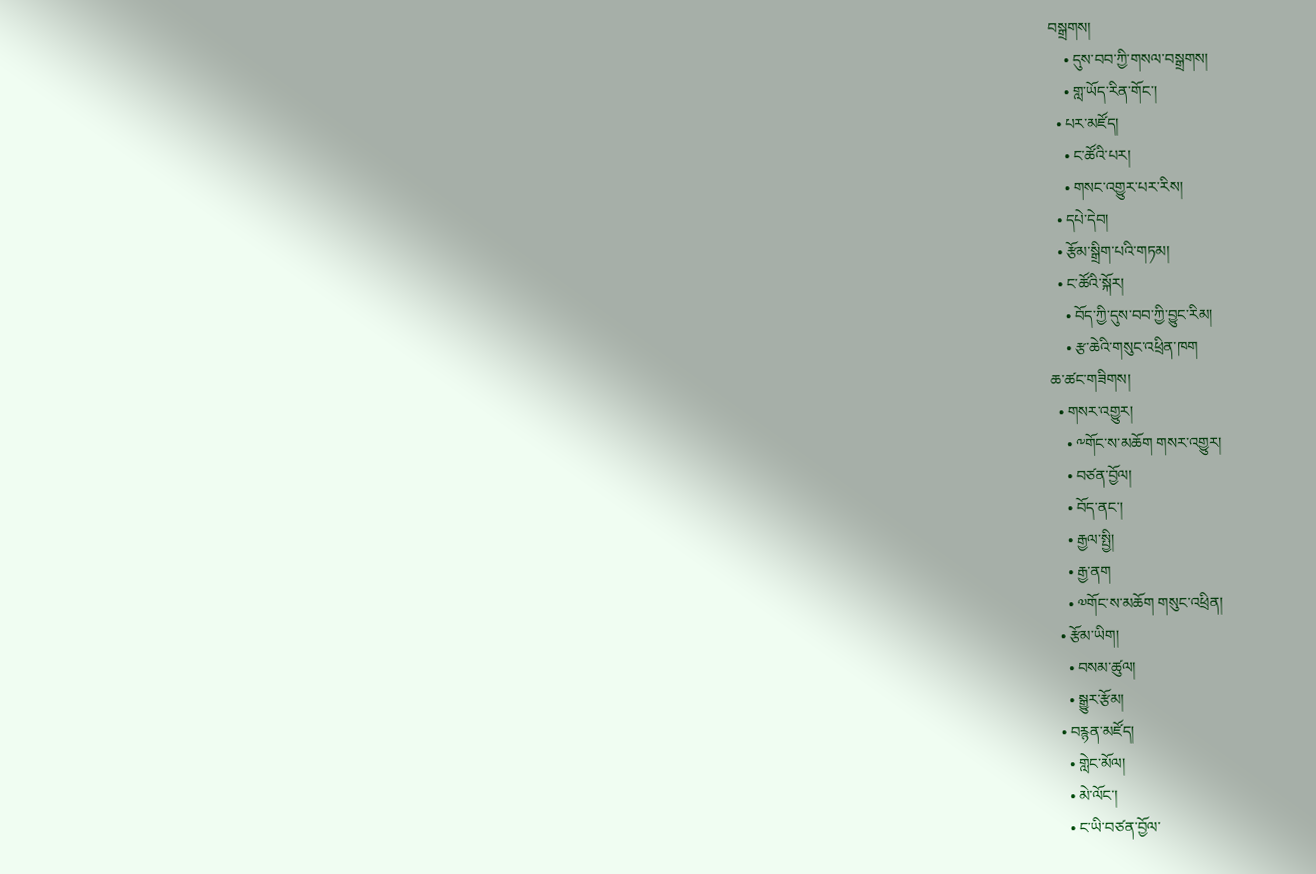བསྒྲགས།
    • དུས་བབ་ཀྱི་གསལ་བསྒྲགས།
    • གླ་ཡོད་རིན་གོང་།
  • པར་མཛོད།
    • ང་ཚོའི་པར།
    • གསང་འགྱུར་པར་རིས།
  • དཔེ་དེབ།
  • རྩོམ་སྒྲིག་པའི་གཏམ།
  • ང་ཚོའི་སྐོར།
    • བོད་ཀྱི་དུས་བབ་ཀྱི་བྱུང་རིམ།
    • རྩ་ཆེའི་གསུང་འཕྲིན་ཁག
ཆ་ཚང་གཟིགས།
  • གསར་འགྱུར།
    • ༸གོང་ས་མཆོག གསར་འགྱུར།
    • བཙན་བྱོལ།
    • བོད་ནང་།
    • རྒྱལ་སྤྱི།
    • རྒྱ་ནག
    • ༧གོང་ས་མཆོག གསུང་འཕྲིན།
  • རྩོམ་ཡིག།
    • བསམ་ཚུལ།
    • སྒྱུར་རྩོམ།
  • བརྙན་མཛོད།
    • གླེང་མོལ།
    • མེ་ལོང་།
    • ང་ཡི་བཙན་བྱོལ་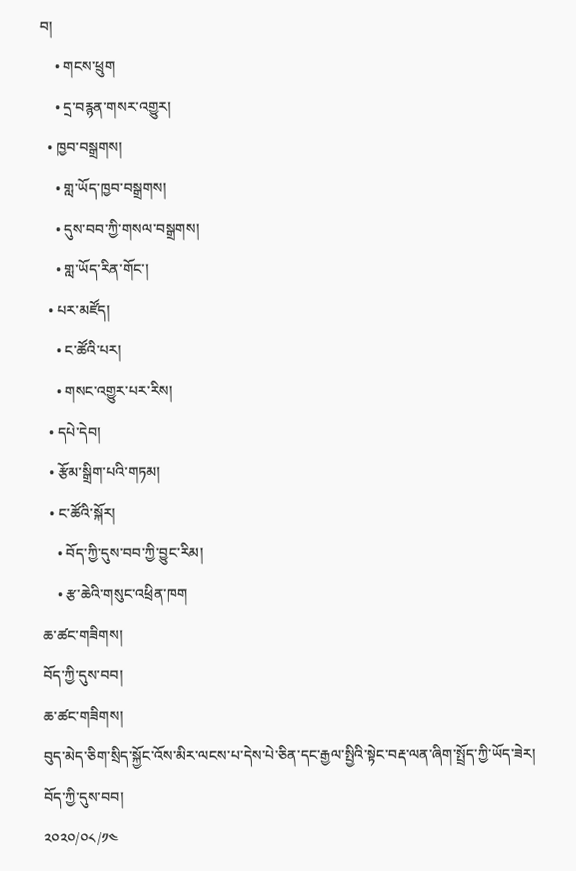བ།
    • གངས་ཕྲུག
    • དྲ་བརྙན་གསར་འགྱུར།
  • ཁྱབ་བསྒྲགས།
    • གླ་ཡོད་ཁྱབ་བསྒྲགས།
    • དུས་བབ་ཀྱི་གསལ་བསྒྲགས།
    • གླ་ཡོད་རིན་གོང་།
  • པར་མཛོད།
    • ང་ཚོའི་པར།
    • གསང་འགྱུར་པར་རིས།
  • དཔེ་དེབ།
  • རྩོམ་སྒྲིག་པའི་གཏམ།
  • ང་ཚོའི་སྐོར།
    • བོད་ཀྱི་དུས་བབ་ཀྱི་བྱུང་རིམ།
    • རྩ་ཆེའི་གསུང་འཕྲིན་ཁག
ཆ་ཚང་གཟིགས།
བོད་ཀྱི་དུས་བབ།
ཆ་ཚང་གཟིགས།
བུད་མེད་ཅིག་སྲིད་སྐྱོང་འོས་མིར་ལངས་པ་དེས་པེ་ཅིན་དང་རྒྱལ་སྤྱིའི་སྟེང་བརྡ་ལན་ཞིག་སྤྲོད་ཀྱི་ཡོད་ཟེར།
བོད་ཀྱི་དུས་བབ།
༢༠༢༠/༠༨/༡༤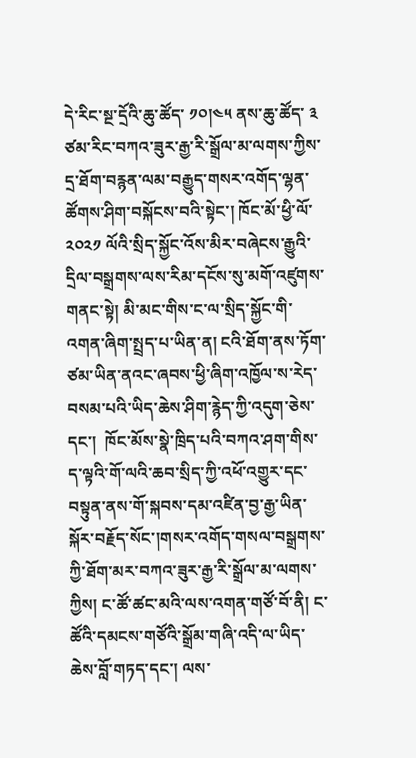དེ་རིང་སྔ་དྲོའི་ཆུ་ཚོད་ ༡༠།༤༥ ནས་ཆུ་ཚོད་ ༣ ཙམ་རིང་བཀའ་ཟུར་རྒྱ་རི་སྒྲོལ་མ་ལགས་ཀྱིས་དྲ་ཐོག་བརྙན་ལམ་བརྒྱུད་གསར་འགོད་ལྷན་ཚོགས་ཤིག་བསྐོངས་བའི་སྟེང་། ཁོང་མོ་ཕྱི་ལོ་ ༢༠༢༡ ལོའི་སྲིད་སྐྱོང་འོས་མིར་བཞེངས་རྒྱུའི་དྲིལ་བསྒྲགས་ལས་རིམ་དངོས་སུ་མགོ་འཛུགས་གནང་སྟེ། མི་མང་གིས་ང་ལ་སྲིད་སྐྱོང་གི་འགན་ཞིག་སྤྲད་པ་ཡིན་ན། ངའི་ཐོག་ནས་ཏོག་ཙམ་ཡིན་ནའང་ཞབས་ཕྱི་ཞིག་འཁྱོལ་ས་རེད་བསམ་པའི་ཡིད་ཆེས་ཤིག་རྙེད་ཀྱི་འདུག་ཅེས་དང་།  ཁོང་མོས་སྣེ་ཁྲིད་པའི་བཀའ་ཤག་གིས་ད་ལྟའི་གོ་ལའི་ཆབ་སྲིད་ཀྱི་འཕོ་འགྱུར་དང་བསྟུན་ནས་གོ་སྐབས་དམ་འཛིན་བྱ་རྒྱ་ཡིན་སྐོར་བརྗོད་སོང་།གསར་འགོད་གསལ་བསྒྲགས་ཀྱི་ཐོག་མར་བཀའ་ཟུར་རྒྱ་རི་སྒྲོལ་མ་ལགས་ཀྱིས། ང་ཚོ་ཚང་མའི་ལས་འགན་གཙོ་བོ་ནི། ང་ཚོའི་དམངས་གཙོའི་སྒྲོམ་གཞི་འདི་ལ་ཡིད་ཆེས་བློ་གཏད་དང་། ལས་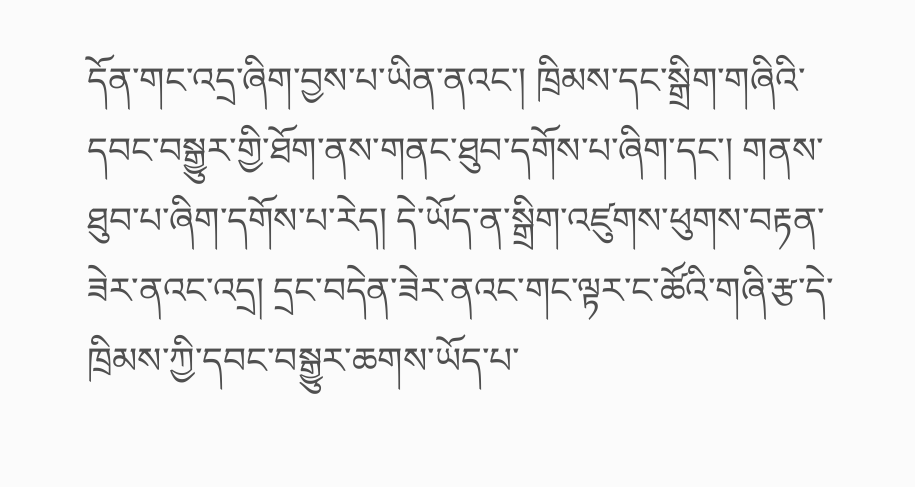དོན་གང་འདྲ་ཞིག་བྱས་པ་ཡིན་ནའང་། ཁྲིམས་དང་སྒྲིག་གཞིའི་དབང་བསྒྱུར་གྱི་ཐོག་ནས་གནང་ཐུབ་དགོས་པ་ཞིག་དང་། གནས་ཐུབ་པ་ཞིག་དགོས་པ་རེད། དེ་ཡོད་ན་སྒྲིག་འཛུགས་ཕུགས་བརྟན་ཟེར་ནའང་འདྲ། དྲང་བདེན་ཟེར་ནའང་གང་ལྟར་ང་ཚོའི་གཞི་རྩ་དེ་ཁྲིམས་ཀྱི་དབང་བསྒྱུར་ཆགས་ཡོད་པ་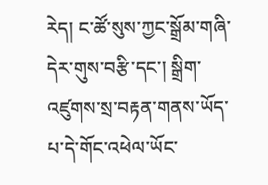རེད། ང་ཚོ་སུས་ཀྱང་སྒྲོམ་གཞི་དེར་གུས་བརྩི་དང་། སྒྲིག་འཛུགས་སྲ་བརྟན་གནས་ཡོད་པ་དེ་གོང་འཕེལ་ཡོང་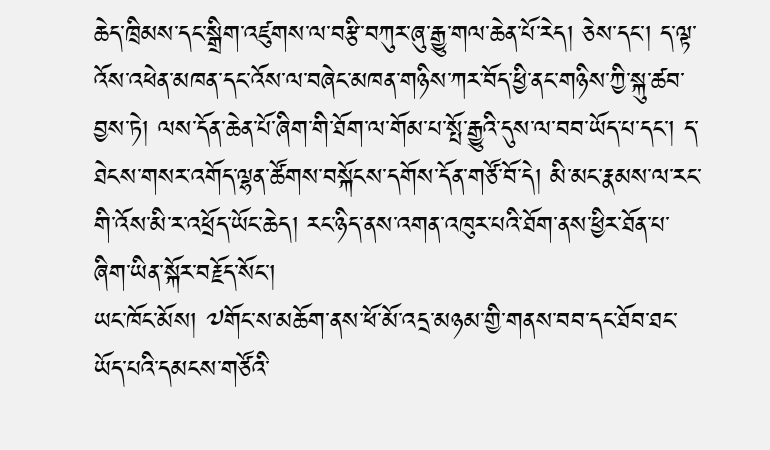ཆེད་ཁྲིམས་དང་སྒྲིག་འཛུགས་ལ་བརྩི་བཀུར་ཞུ་རྒྱུ་གལ་ཆེན་པོ་རེད། ཅེས་དང་། ད་ལྟ་འོས་འཕེན་མཁན་དང་འོས་ལ་བཞེང་མཁན་གཉིས་ཀར་བོད་ཕྱི་ནང་གཉིས་ཀྱི་སྐུ་ཚབ་བྱས་ཏེ། ལས་དོན་ཆེན་པོ་ཞིག་གི་ཐོག་ལ་གོམ་པ་སྤོ་རྒྱུའི་དུས་ལ་བབ་ཡོད་པ་དང་། ད་ཐེངས་གསར་འགོད་ལྷན་ཚོགས་བསྐོངས་དགོས་དོན་གཙོ་བོ་དེ། མི་མང་རྣམས་ལ་རང་གི་འོས་མི་ར་འཕྲོད་ཡོང་ཆེད། རང་ཉིད་ནས་འགན་འཁུར་པའི་ཐོག་ནས་ཕྱིར་ཐོན་པ་ཞིག་ཡིན་སྐོར་བརྗོད་སོང་།
ཡང་ཁོང་མོས། ༧གོང་ས་མཆོག་ནས་ཕོ་མོ་འདྲ་མཉམ་གྱི་གནས་བབ་དང་ཐོབ་ཐང་ཡོད་པའི་དམངས་གཙོའི་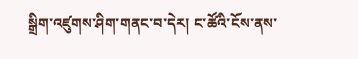སྒྲིག་འཛུགས་ཤིག་གནང་བ་དེར། ང་ཚོའི་ངོས་ནས་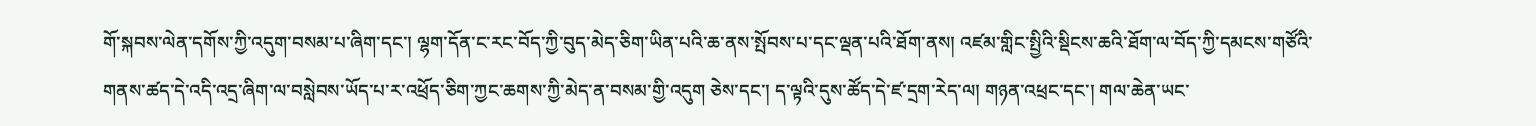གོ་སྐབས་ལེན་དགོས་ཀྱི་འདུག་བསམ་པ་ཞིག་དང་། ལྷག་དོན་ང་རང་བོད་ཀྱི་བུད་མེད་ཅིག་ཡིན་པའི་ཆ་ནས་སྤོབས་པ་དང་ལྡན་པའི་ཐོག་ནས། འཛམ་གླིང་སྤྱིའི་སྡིངས་ཆའི་ཐོག་ལ་བོད་ཀྱི་དམངས་གཙོའི་གནས་ཚད་དེ་འདི་འདྲ་ཞིག་ལ་བསླེབས་ཡོད་པ་ར་འཕྲོད་ཅིག་ཀྱང་ཆགས་ཀྱི་མེད་ན་བསམ་གྱི་འདུག ཅེས་དང་། ད་ལྟའི་དུས་ཚོད་དེ་ཛ་དྲག་རེད་ལ། གཉན་འཕྲང་དང་། གལ་ཆེན་ཡང་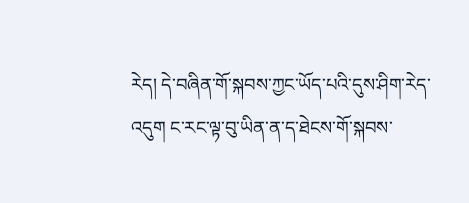རེད། དེ་བཞིན་གོ་སྐབས་ཀྱང་ཡོད་པའི་དུས་ཤིག་རེད་འདུག ང་རང་ལྟ་བུ་ཡིན་ན་ད་ཐེངས་གོ་སྐབས་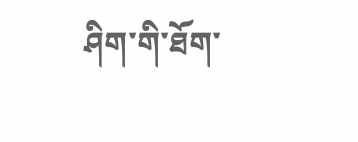ཤིག་གི་ཐོག་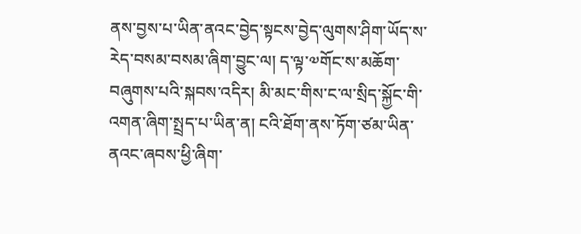ནས་བྱས་པ་ཡིན་ནའང་བྱེད་སྟངས་བྱེད་ལུགས་ཤིག་ཡོད་ས་རེད་བསམ་བསམ་ཞིག་བྱུང་ལ། ད་ལྟ་༧གོང་ས་མཆོག་བཞུགས་པའི་སྐབས་འདིར། མི་མང་གིས་ང་ལ་སྲིད་སྐྱོང་གི་འགན་ཞིག་སྤྲད་པ་ཡིན་ན། ངའི་ཐོག་ནས་ཏོག་ཙམ་ཡིན་ནའང་ཞབས་ཕྱི་ཞིག་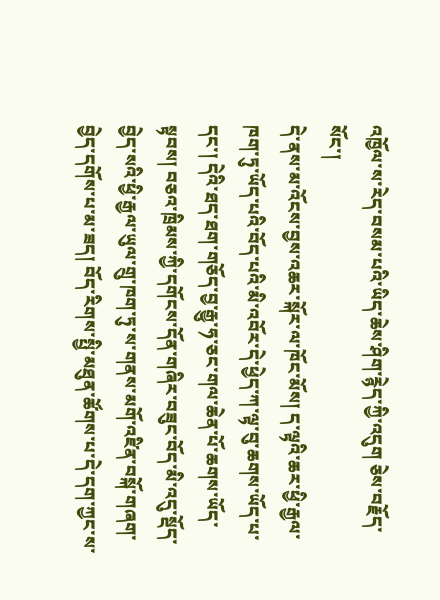འཁྱོལ་ས་རེད་བསམ་པའི་ཡིད་ཆེས་ཤིག་རྙེད་ཀྱི་འདུག ཅེས་བརྗོད་སོང་།
དེ་ནས་མ་འོངས་བྱས་འཆར་སྐོར་ལ་ཁོང་མོས། ད་ལྟའི་ཆར་ཕྱི་རྒྱལ་ཁག་ཏུ་ཡོད་པའི་བོད་པའི་མི་འབོར་དེ་ཕྱེད་ཀ་ལྟ་བུ་ཆགས་ཡོད་པ་དང་། དེའི་ཐད་ཐག་གཅོད་བྱ་རྒྱུ་ཧ་ཅང་གལ་ཆེན་པོ་ཆགས་ཡོད་སྟབས། བཅའ་ཁྲིམས་ཀྱི་དགོངས་དོན་གཞིར་བཟུང་བོད་མི་འདུ་སྡོད་བྱེད་སའི་ཕྱི་རྒྱལ་ཡུལ་གྲུ་ཁག་ཏུ་ས་གནས་མགོ་འཛིན་བསྐོ་གཞག་བྱེད་དགོས་པ་མ་ཟད། བོད་རིགས་སྤྱི་མཐུན་ཚོགས་པ་དེ་དག་ཀྱང་ས་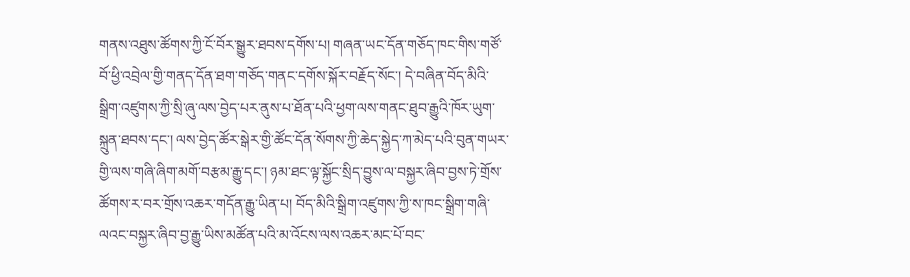གནས་འཐུས་ཚོགས་ཀྱི་ངོ་བོར་སྒྱུར་ཐབས་དགོས་པ། གཞན་ཡང་དོན་གཅོད་ཁང་གིས་གཙོ་བོ་ཕྱི་འབྲེལ་གྱི་གནད་དོན་ཐག་གཅོད་གནང་དགོས་སྐོར་བརྗོད་སོང་། དེ་བཞིན་བོད་མིའི་སྒྲིག་འཛུགས་ཀྱི་སྲི་ཞུ་ལས་བྱེད་པར་ནུས་པ་ཐོན་པའི་ཕྱག་ལས་གནང་ཐུབ་རྒྱུའི་ཁོར་ཡུག་སྐྲུན་ཐབས་དང་། ལས་བྱེད་ཚོར་སྒེར་གྱི་ཚོང་དོན་སོགས་ཀྱི་ཆེད་སྐྱེད་ཀ་མེད་པའི་བུན་གཡར་གྱི་ལས་གཞི་ཞིག་མགོ་བརྩམ་རྒྱུ་དང་། ཉམ་ཐང་ལྟ་སྐྱོང་སྲིད་བྱུས་ལ་བསྐྱར་ཞིབ་བྱས་ཏེ་གྲོས་ཚོགས་ར་བར་གྲོས་འཆར་གདོན་རྒྱུ་ཡིན་པ། བོད་མིའི་སྒྲིག་འཛུགས་ཀྱི་ས་ཁང་སྒྲིག་གཞི་ལའང་བསྐྱར་ཞིབ་བྱ་རྒྱུ་ཡིས་མཚོན་པའི་མ་འོངས་ལས་འཆར་མང་པོ་བང་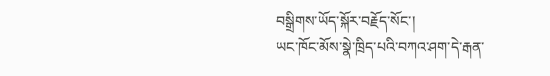བསྒྲིགས་ཡོད་སྐོར་བརྗོད་སོང་།
ཡང་ཁོང་མོས་སྣེ་ཁྲིད་པའི་བཀའ་ཤག་དེ་རྒན་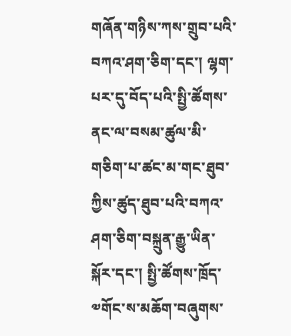གཞོན་གཉིས་ཀས་གྲུབ་པའི་བཀའ་ཤག་ཅིག་དང་། ལྷག་པར་དུ་བོད་པའི་སྤྱི་ཚོགས་ནང་ལ་བསམ་ཚུལ་མི་གཅིག་པ་ཚང་མ་གང་ཐུབ་ཀྱིས་ཚུད་ཐུབ་པའི་བཀའ་ཤག་ཅིག་བསྐྲུན་རྒྱུ་ཡིན་སྐོར་དང་། སྤྱི་ཚོགས་ཁྲོད་༧གོང་ས་མཆོག་བཞུགས་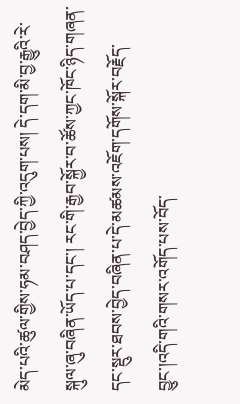མེད་པའི་ཚུལ་གྱིས་ཧམ་བཤད་བྱེད་ཀྱི་འདུག་པས། དེ་དག་མི་བྱ་རྒྱུའི་རེ་སྐུལ་ཞུ་བཞིན་ཡོད་པ་དང་། རང་གི་རྒྱབ་སྐྱོར་བ་ཚོས་ཀྱང་ཁོང་ཉིད་གཞན་དང་སྡུར་ཐབས་བྱེད་བཞིན་པ་དེ་མཚམས་འཇོག་དགོས་སྐོར་བརྗོད་བྱུང་།འདི་གའི་གསར་འགོད་པས་བོད་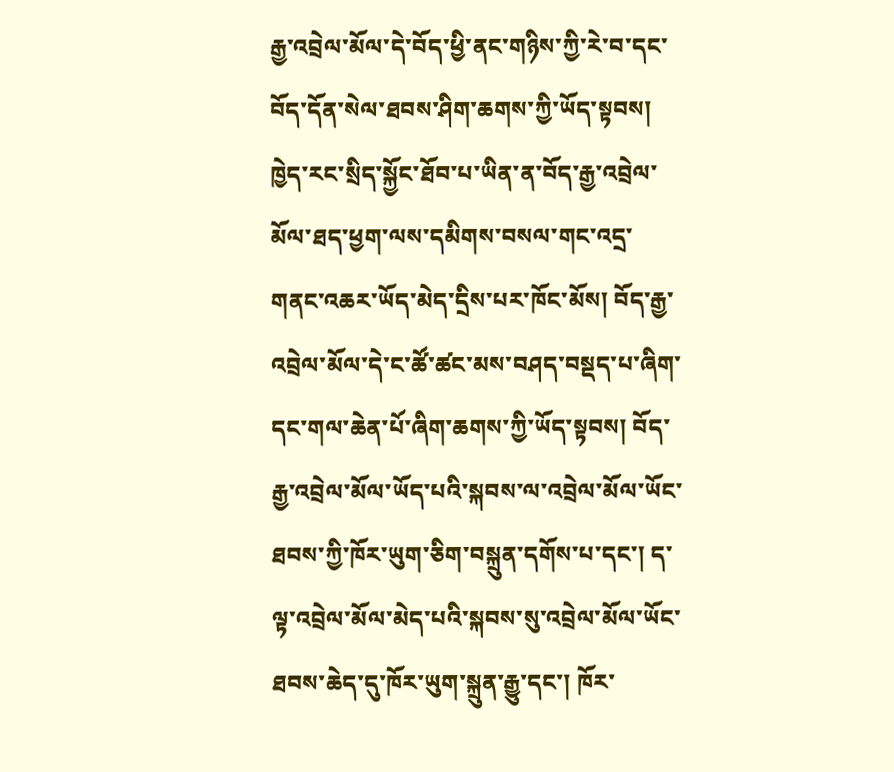རྒྱ་འབྲེལ་མོལ་དེ་བོད་ཕྱི་ནང་གཉིས་ཀྱི་རེ་བ་དང་བོད་དོན་སེལ་ཐབས་ཤིག་ཆགས་ཀྱི་ཡོད་སྟབས། ཁྱེད་རང་སྲིད་སྐྱོང་ཐོབ་པ་ཡིན་ན་བོད་རྒྱ་འབྲེལ་མོལ་ཐད་ཕྱག་ལས་དམིགས་བསལ་གང་འདྲ་གནང་འཆར་ཡོད་མེད་དྲིས་པར་ཁོང་མོས། བོད་རྒྱ་འབྲེལ་མོལ་དེ་ང་ཚོ་ཚང་མས་བཤད་བསྡད་པ་ཞིག་དང་གལ་ཆེན་པོ་ཞིག་ཆགས་ཀྱི་ཡོད་སྟབས། བོད་རྒྱ་འབྲེལ་མོལ་ཡོད་པའི་སྐབས་ལ་འབྲེལ་མོལ་ཡོང་ཐབས་ཀྱི་ཁོར་ཡུག་ཅིག་བསྐྲུན་དགོས་པ་དང་། ད་ལྟ་འབྲེལ་མོལ་མེད་པའི་སྐབས་སུ་འབྲེལ་མོལ་ཡོང་ཐབས་ཆེད་དུ་ཁོར་ཡུག་སྐྲུན་རྒྱུ་དང་། ཁོར་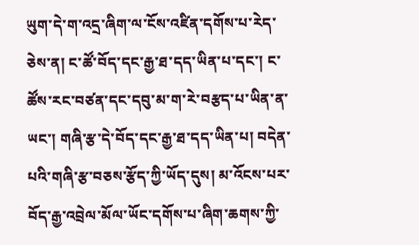ཡུག་དེ་ག་འདྲ་ཞིག་ལ་ངོས་འཛིན་དགོས་པ་རེད་ཅེས་ན། ང་ཚོ་བོད་དང་རྒྱ་ཐ་དད་ཡིན་པ་དང་། ང་ཚོས་རང་བཙན་དང་དབུ་མ་ག་རེ་བརྩད་པ་ཡིན་ན་ཡང་། གཞི་རྩ་དེ་བོད་དང་རྒྱ་ཐ་དད་ཡིན་པ། བདེན་པའི་གཞི་རྩ་བཅས་རྩོད་ཀྱི་ཡོད་དུས། མ་འོངས་པར་བོད་རྒྱ་འབྲེལ་མོལ་ཡོང་དགོས་པ་ཞིག་ཆགས་ཀྱི་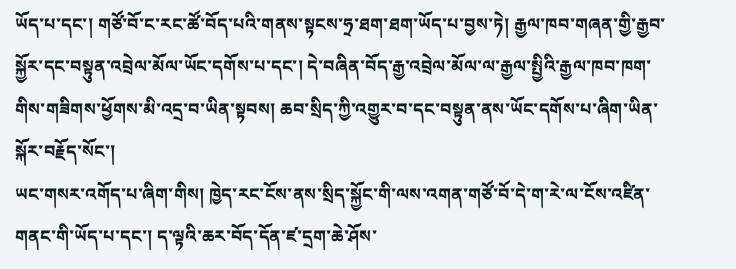ཡོད་པ་དང་། གཙོ་བོ་ང་རང་ཚོ་བོད་པའི་གནས་སྟངས་ཧྲ་ཐག་ཐག་ཡོད་པ་བྱས་ཏེ། རྒྱལ་ཁབ་གཞན་གྱི་རྒྱབ་སྐྱོར་དང་བསྟུན་འབྲེལ་མོལ་ཡོང་དགོས་པ་དང་། དེ་བཞིན་བོད་རྒྱ་འབྲེལ་མོལ་ལ་རྒྱལ་སྤྱིའི་རྒྱལ་ཁབ་ཁག་གིས་གཟིགས་ཕྱོགས་མི་འདྲ་བ་ཡིན་སྟབས། ཆབ་སྲིད་ཀྱི་འགྱུར་བ་དང་བསྟུན་ནས་ཡོང་དགོས་པ་ཞིག་ཡིན་སྐོར་བརྗོད་སོང་།
ཡང་གསར་འགོད་པ་ཞིག་གིས། ཁྱེད་རང་ངོས་ནས་སྲིད་སྐྱོང་གི་ལས་འགན་གཙོ་བོ་དེ་ག་རེ་ལ་ངོས་འཛིན་གནང་གི་ཡོད་པ་དང་། ད་ལྟའི་ཆར་བོད་དོན་ཛ་དྲག་ཆེ་ཤོས་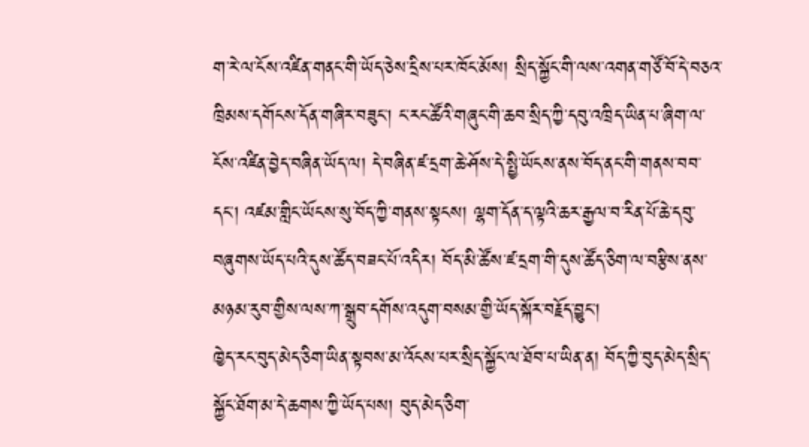ག་རེ་ལ་ངོས་འཛིན་གནང་གི་ཡོད་ཅེས་དྲིས་པར་ཁོང་མོས། སྲིད་སྐྱོང་གི་ལས་འགན་གཙོ་བོ་དེ་བཅའ་ཁྲིམས་དགོངས་དོན་གཞིར་བཟུང་། ང་རང་ཚོའི་གཞུང་གི་ཆབ་སྲིད་ཀྱི་དབུ་འཁྲིད་ཡིན་པ་ཞིག་ལ་ངོས་འཛིན་བྱེད་བཞིན་ཡོད་ལ། དེ་བཞིན་ཛ་དྲག་ཆེ་ཤོས་དེ་སྤྱི་ཡོངས་ནས་བོད་ནང་གི་གནས་བབ་དང་། འཛམ་གླིང་ཡོངས་སུ་བོད་ཀྱི་གནས་སྟངས། ལྷག་དོན་ད་ལྟའི་ཆར་རྒྱལ་བ་རིན་པོ་ཆེ་དབུ་བཞུགས་ཡོད་པའི་དུས་ཚོད་བཟང་པོ་འདིར། བོད་མི་ཚོས་ཛ་དྲག་གི་དུས་ཚོད་ཅིག་ལ་བརྩིས་ནས་མཉམ་རུབ་གྱིས་ལས་ཀ་སྒྲུབ་དགོས་འདུག་བསམ་གྱི་ཡོད་སྐོར་བརྗོད་བྱུང་།
ཁྱེད་རང་བུད་མེད་ཅིག་ཡིན་སྟབས་མ་འོངས་པར་སྲིད་སྐྱོང་ལ་ཐོབ་པ་ཡིན་ན། བོད་ཀྱི་བུད་མེད་སྲིད་སྐྱོང་ཐོག་མ་དེ་ཆགས་ཀྱི་ཡོད་པས། བུད་མེད་ཅིག་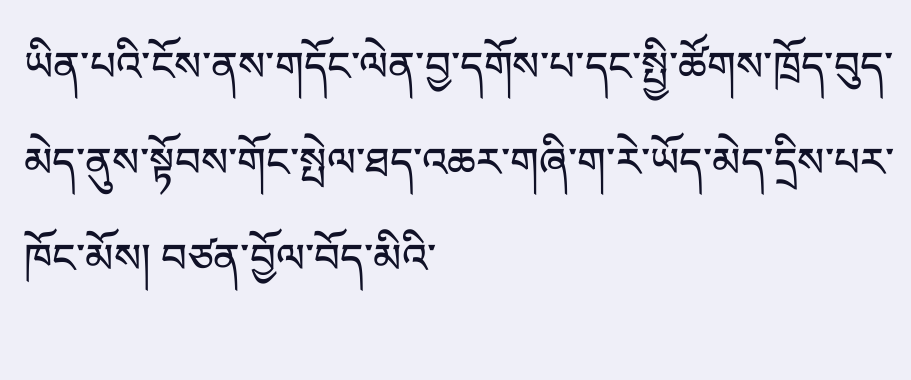ཡིན་པའི་ངོས་ནས་གདོང་ལེན་བྱ་དགོས་པ་དང་སྤྱི་ཚོགས་ཁྲོད་བུད་མེད་ནུས་སྟོབས་གོང་སྤེལ་ཐད་འཆར་གཞི་ག་རེ་ཡོད་མེད་དྲིས་པར་ཁོང་མོས། བཙན་བྱོལ་བོད་མིའི་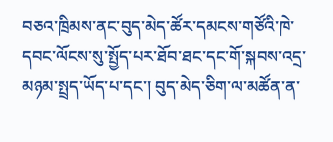བཅའ་ཁྲིམས་ནང་བུད་མེད་ཚོར་དམངས་གཙོའི་ཁེ་དབང་ལོངས་སུ་སྤྱོད་པར་ཐོབ་ཐང་དང་གོ་སྐབས་འདྲ་མཉམ་སྤྲད་ཡོད་པ་དང་། བུད་མེད་ཅིག་ལ་མཚོན་ན་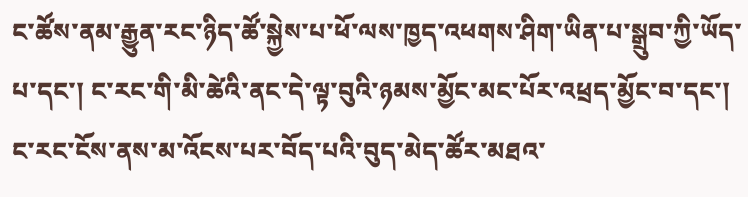ང་ཚོས་ནམ་རྒྱུན་རང་ཉིད་ཚོ་སྐྱེས་པ་ཕོ་ལས་ཁྱད་འཕགས་ཤིག་ཡིན་པ་སྒྲུབ་ཀྱི་ཡོད་པ་དང་། ང་རང་གི་མི་ཚེའི་ནང་དེ་ལྟ་བུའི་ཉམས་མྱོང་མང་པོར་འཕྲད་མྱོང་བ་དང་། ང་རང་ངོས་ནས་མ་འོངས་པར་བོད་པའི་བུད་མེད་ཚོར་མཐའ་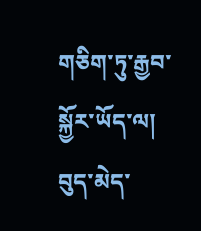གཅིག་ཏུ་རྒྱབ་སྐྱོར་ཡོད་ལ། བུད་མེད་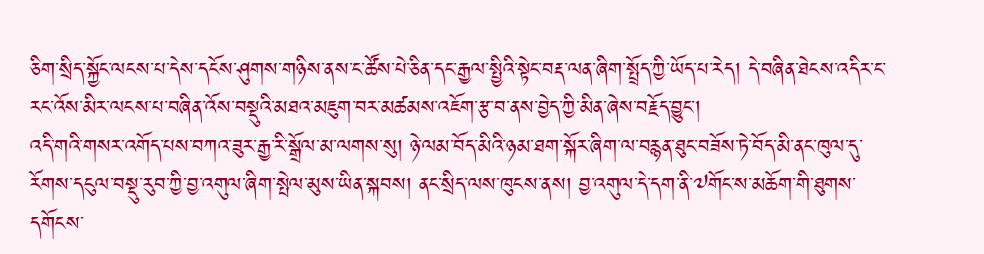ཅིག་སྲིད་སྐྱོང་ལངས་པ་དེས་དངོས་ཤུགས་གཉིས་ནས་ང་ཚོས་པེ་ཅིན་དང་རྒྱལ་སྤྱིའི་སྟེང་བརྡ་ལན་ཞིག་སྤྲོད་ཀྱི་ཡོད་པ་རེད། དེ་བཞིན་ཐེངས་འདིར་ང་རང་འོས་མིར་ལངས་པ་བཞིན་འོས་བསྡུའི་མཐའ་མཇུག་བར་མཚམས་འཇོག་རྩ་བ་ནས་བྱེད་ཀྱི་མིན་ཞེས་བརྗོད་བྱུང་།
འདི་གའི་གསར་འགོད་པས་བཀའ་ཟུར་རྒྱ་རི་སྒྲོལ་མ་ལགས་སུ། ཉེ་ལམ་བོད་མིའི་ཉམ་ཐག་སྐོར་ཞིག་ལ་བརྙན་ཐུང་བཟོས་ཏེ་བོད་མི་ནང་ཁུལ་དུ་རོགས་དངུལ་བསྡུ་རུབ་ཀྱི་བྱ་འགུལ་ཞིག་སྤེལ་མུས་ཡིན་སྐབས། ནང་སྲིད་ལས་ཁུངས་ནས། བྱ་འགུལ་དེ་དག་ནི་༧གོང་ས་མཆོག་གི་ཐུགས་དགོངས་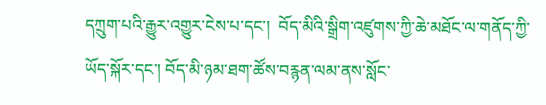དཀྲུག་པའི་རྒྱུར་འགྱུར་ངེས་པ་དང་།  བོད་མིའི་སྒྲིག་འཛུགས་ཀྱི་ཆེ་མཐོང་ལ་གནོད་ཀྱི་ཡོད་སྐོར་དང་། བོད་མི་ཉམ་ཐག་ཚོས་བརྙན་ལམ་ནས་སློང་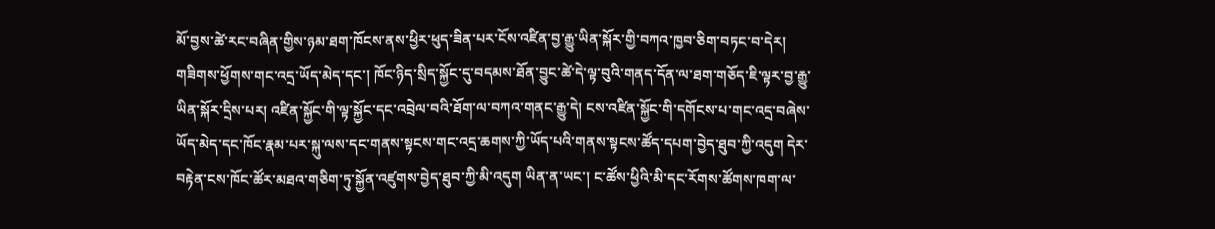མོ་བྱས་ཚེ་རང་བཞིན་གྱིས་ཉམ་ཐག་ཁོངས་ནས་ཕྱིར་ཕུད་ཟིན་པར་ངོས་འཛིན་བྱ་རྒྱུ་ཡིན་སྐོར་གྱི་བཀའ་ཁྱབ་ཅིག་བཏང་བ་དེར། གཟིགས་ཕྱོགས་གང་འདྲ་ཡོད་མེད་དང་། ཁོང་ཉིད་སྲིད་སྐྱོང་དུ་བདམས་ཐོན་བྱུང་ཚེ་དེ་ལྟ་བུའི་གནད་དོན་ལ་ཐག་གཅོད་ཇི་ལྟར་བྱ་རྒྱུ་ཡིན་སྐོར་དྲིས་པར། འཛིན་སྐྱོང་གི་ལྟ་སྐྱོང་དང་འབྲེལ་བའི་ཐོག་ལ་བཀའ་གནང་རྒྱུ་དེ། ངས་འཛིན་སྐྱོང་གི་དགོངས་པ་གང་འདྲ་བཞེས་ཡོད་མེད་དང་ཁོང་རྣམ་པར་སྐུ་ལས་དང་གནས་སྟངས་གང་འདྲ་ཆགས་ཀྱི་ཡོད་པའི་གནས་སྟངས་ཚོད་དཔག་བྱེད་ཐུབ་ཀྱི་འདུག དེར་བརྟེན་ངས་ཁོང་ཚོར་མཐའ་གཅིག་ཏུ་སྐྱོན་འཛུགས་བྱེད་ཐུབ་ཀྱི་མི་འདུག ཡིན་ན་ཡང་། ང་ཚོས་ཕྱིའི་མི་དང་རོགས་ཚོགས་ཁག་ལ་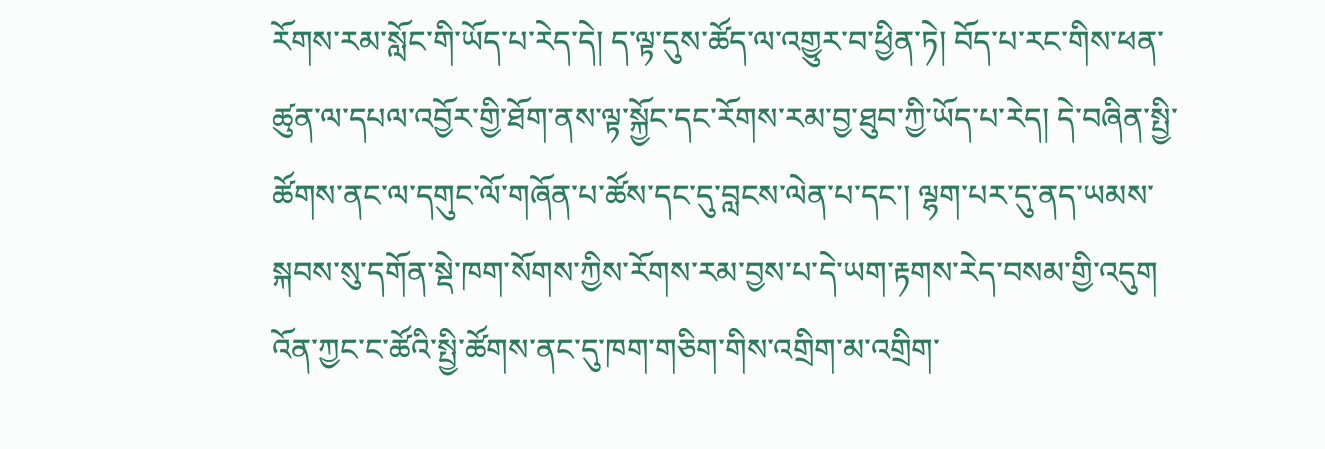རོགས་རམ་སློང་གི་ཡོད་པ་རེད་དེ། ད་ལྟ་དུས་ཚོད་ལ་འགྱུར་བ་ཕྱིན་ཏེ། བོད་པ་རང་གིས་ཕན་ཚུན་ལ་དཔལ་འབྱོར་གྱི་ཐོག་ནས་ལྟ་སྐྱོང་དང་རོགས་རམ་བྱ་ཐུབ་ཀྱི་ཡོད་པ་རེད། དེ་བཞིན་སྤྱི་ཚོགས་ནང་ལ་དགུང་ལོ་གཞོན་པ་ཚོས་དང་དུ་བླངས་ལེན་པ་དང་། ལྷག་པར་དུ་ནད་ཡམས་སྐབས་སུ་དགོན་སྡེ་ཁག་སོགས་ཀྱིས་རོགས་རམ་བྱས་པ་དེ་ཡག་རྟགས་རེད་བསམ་གྱི་འདུག འོན་ཀྱང་ང་ཚོའི་སྤྱི་ཚོགས་ནང་དུ་ཁག་གཅིག་གིས་འགྲིག་མ་འགྲིག་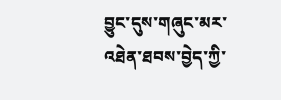བྱུང་དུས་གཞུང་མར་འཐེན་ཐབས་བྱེད་ཀྱི་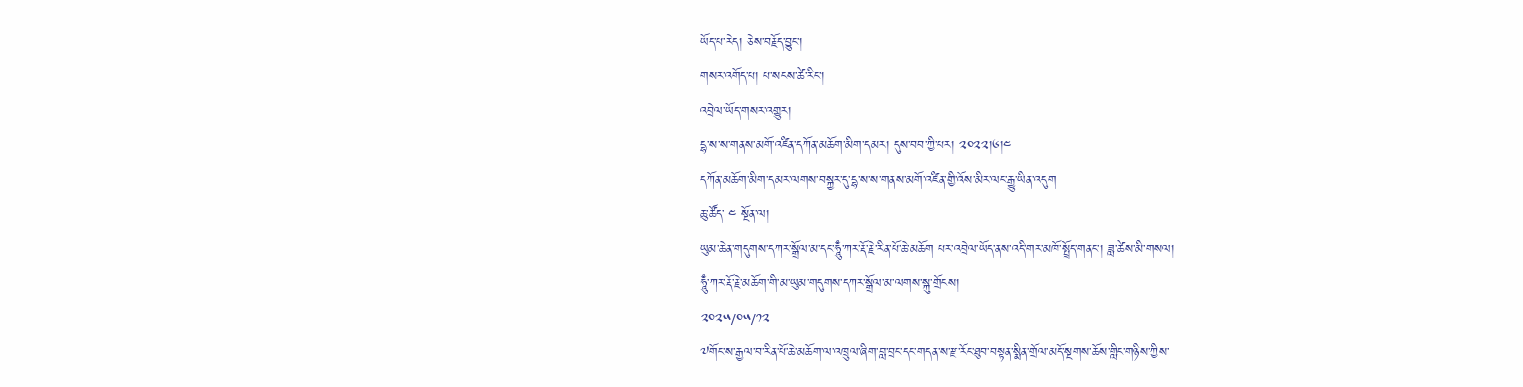ཡོད་པ་རེད། ཅེས་བརྗོད་བྱུང་།
གསར་འགོད་པ། པ་སངས་ཚེ་རིང་།
འབྲེལ་ཡོད་གསར་འགྱུར།
དྷ་ས་ས་གནས་མགོ་འཛིན་དཀོན་མཆོག་མིག་དམར། དུས་བབ་ཀྱི་པར། ༢༠༢༢།༦།༤
དཀོན་མཆོག་མིག་དམར་ལགས་བསྐྱར་དུ་དྷ་ས་ས་གནས་མགོ་འཛིན་གྱི་འོས་མིར་ལང་རྒྱུ་ཡིན་འདུག
ཆུ་ཚོད་ ༤ སྔོན་ལ།
ཡུམ་ཆེན་གདུགས་དཀར་སྒྲོལ་མ་དང་ཧཱུྃ་ཀར་རྡོ་རྗེ་རིན་པོ་ཆེ་མཆོག པར་འབྲེལ་ཡོད་ནས་འདི་གར་མཁོ་སྤྲོད་གནང་། ཟླ་ཚེས་མི་གསལ།
ཧཱུྃ་ཀར་རྡོ་རྗེ་མཆོག་གི་མ་ཡུམ་གདུགས་དཀར་སྒྲོལ་མ་ལགས་སྐུ་གྲོངས།
༢༠༢༥/༠༥/༡༢
༧གོང་ས་རྒྱལ་བ་རིན་པོ་ཆེ་མཆོག་ལ་འཁྲུལ་ཞིག་བླ་བྲང་དང་གདན་ས་རྫ་རོང་ཐུབ་བསྟན་སྨིན་གྲོལ་མདོ་སྔགས་ཆོས་གླིང་གཉིས་ཀྱིས་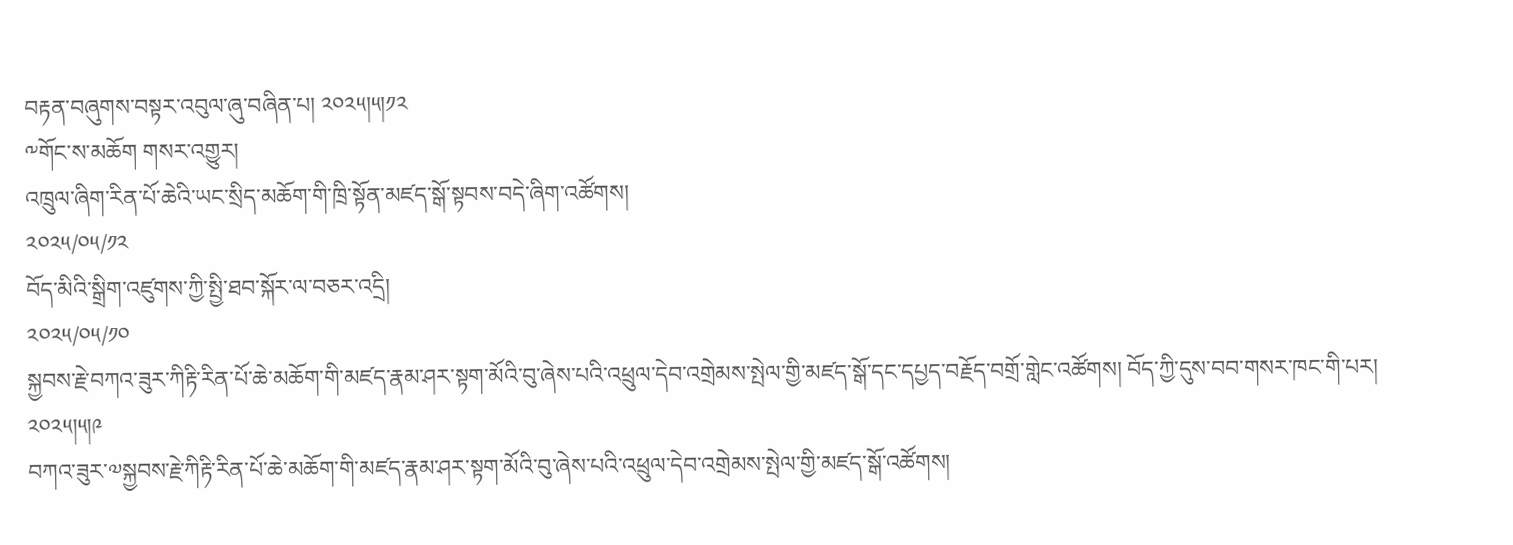བརྟན་བཞུགས་བསྟར་འབུལ་ཞུ་བཞིན་པ། ༢༠༢༥།༥།༡༢
༸གོང་ས་མཆོག གསར་འགྱུར།
འཁྲུལ་ཞིག་རིན་པོ་ཆེའི་ཡང་སྲིད་མཆོག་གི་ཁྲི་སྟོན་མཛད་སྒོ་སྟབས་བདེ་ཞིག་འཚོགས།
༢༠༢༥/༠༥/༡༢
བོད་མིའི་སྒྲིག་འཛུགས་ཀྱི་སྤྱི་ཐབ་སྐོར་ལ་བཅར་འདྲི།
༢༠༢༥/༠༥/༡༠
སྐྱབས་རྗེ་བཀའ་ཟུར་ཀིརྟི་རིན་པོ་ཆེ་མཆོག་གི་མཛད་རྣམ་ཤར་སྟག་མོའི་བུ་ཞེས་པའི་འཕྲུལ་དེབ་འགྲེམས་སྤེལ་གྱི་མཛད་སྒོ་དང་དཔྱད་བརྗོད་བགྲོ་གླེང་འཚོགས། བོད་ཀྱི་དུས་བབ་གསར་ཁང་གི་པར། ༢༠༢༥།༥།༩
བཀའ་ཟུར་༧སྐྱབས་རྗེ་ཀིརྟི་རིན་པོ་ཆེ་མཆོག་གི་མཛད་རྣམ་ཤར་སྟག་མོའི་བུ་ཞེས་པའི་འཕྲུལ་དེབ་འགྲེམས་སྤེལ་གྱི་མཛད་སྒོ་འཚོགས།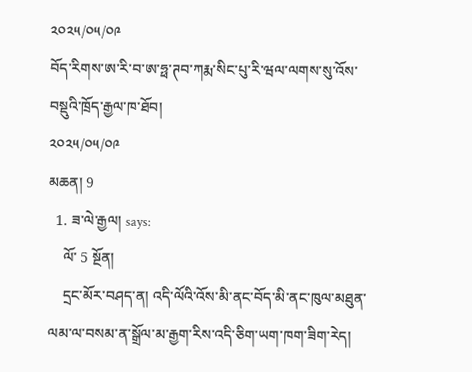༢༠༢༥/༠༥/༠༩
བོད་རིགས་ཨ་རི་བ་ཨ་ཧྥ་ཊབ་ཀརྨ་སིང་པུ་རི་ཝལ་ལགས་སུ་འོས་བསྡུའི་ཁྲོད་རྒྱལ་ཁ་ཐོབ།
༢༠༢༥/༠༥/༠༩
མཆན། 9
  1. ཟ་ལེ་རྒྱལ། says:
    ལོ་ 5 སྔོན།
    དྲང་མོར་བཤད་ན། འདི་ལོའི་འོས་མི་ནང་བོད་མི་ནང་ཁུལ་མཐུན་ལམ་ལ་བསམ་ན་སྒྲོལ་མ་རྒྱག་རིས་འདི་ཅིག་ཡག་ཁག་ཟིག་རེད།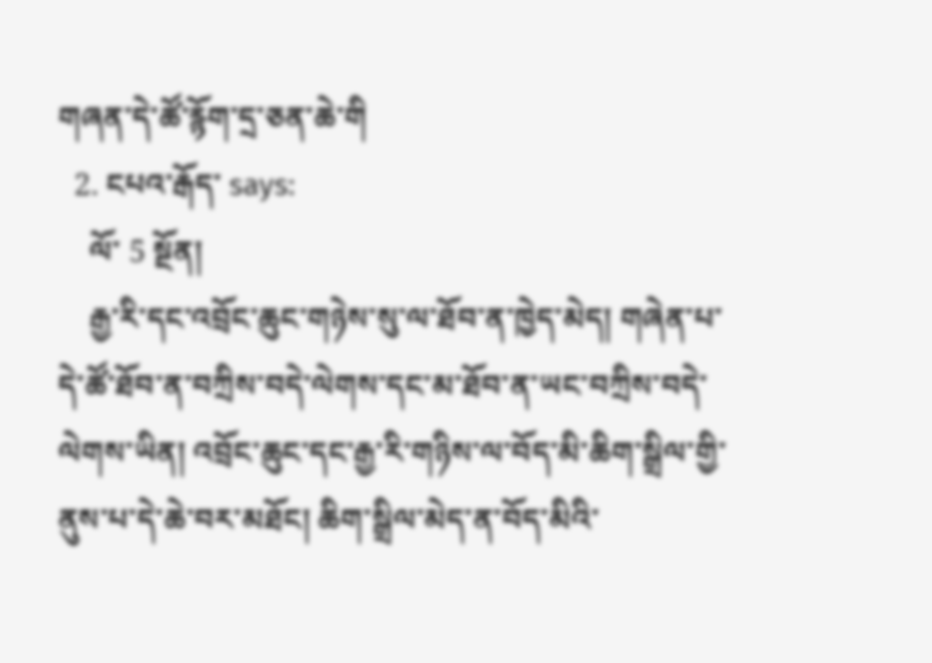གཞན་དེ་ཚོ་རྙོག་དྲ་ཅན་ཆེ་གི
  2. ངཔའ་རྒོད་ says:
    ལོ་ 5 སྔོན།
    རྒྱ་རི་དང་འབྲོང་ཆུང་གཉེས་སུ་ལ་ཐོབ་ན་ཁྱེད་མེད། གཞེན་པ་དེ་ཚོ་ཐོབ་ན་བཀྲིས་བདེ་ལེགས་དང་མ་ཐོབ་ན་ཡང་བཀྲིས་བདེ་ལེགས་ཡིན། འབྲོང་ཆུང་དང་རྒྱ་རི་གཉིས་ལ་བོད་མི་ཆིག་སྒྲིལ་གྱི་ནུས་པ་དེ་ཆེ་བར་མཐོང། ཆིག་སྒྲིལ་མེད་ན་བོད་མིའི་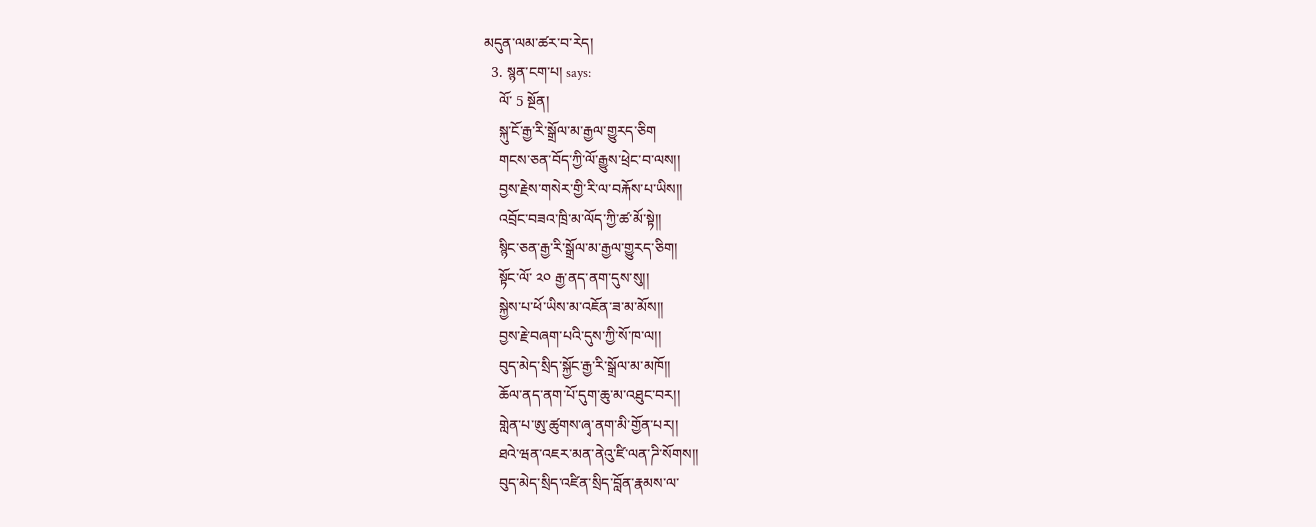མདུན་ལམ་ཚར་བ་རེད།
  3. སྙན་ངག་པ། says:
    ལོ་ 5 སྔོན།
    སྐུ་ངོ་རྒྱ་རི་སྒྲོལ་མ་རྒྱལ་གྱུརད་ཅིག
    གངས་ཅན་བོད་ཀྱི་ལོ་རྒྱུས་ཕྲེང་བ་ལས།།
    བྱས་རྗེས་གསེར་གྱི་རི་ལ་བརྐོས་པ་ཡིས།།
    འབྲོང་བཟའ་ཁྲི་མ་ལོད་ཀྱི་ཚ་མོ་སྟེ།།
    སྙིང་ཅན་རྒྱ་རི་སྒྲོལ་མ་རྒྱལ་གྱུརད་ཅིག།
    སྟོང་ལོ་ ༢༠ རྒྱ་ནད་ནག་དུས་སུ།།
    སྐྱེས་པ་ཕོ་ཡིས་མ་འཇོན་ཟ་མ་མོས།།
    བྱས་རྗེ་བཞག་པའི་དུས་ཀྱི་སོ་ཁ་ལ།།
    བུད་མེད་སྲིད་སྐྱོང་རྒྱ་རི་སྒྲོལ་མ་མཁོ།།
    ཆོལ་ནད་ནག་པོ་དུག་ཆུ་མ་འཐུང་བར།།
    གླེན་པ་ཨུ་ཚུགས་ཞྭ་ནག་མི་གྱོན་པར།།
    ཐའེ་ཝན་འཇར་མན་ནེའུ་ཛི་ལན་ཌི་སོགས།།
    བུད་མེད་སྲིད་འཛིན་སྲིད་བློན་རྣམས་ལ་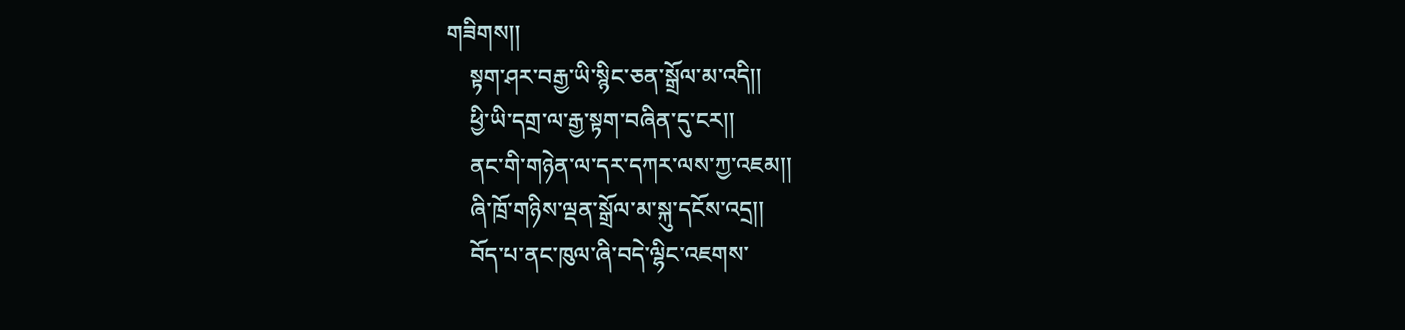གཟིགས།།
    སྟག་ཤར་བརྒྱ་ཡི་སྙིང་ཅན་སྒྲོལ་མ་འདི།།
    ཕྱི་ཡི་དགྲ་ལ་རྒྱ་སྟག་བཞིན་དུ་ངར།།
    ནང་གི་གཉེན་ལ་དར་དཀར་ལས་ཀྱ་འཇམ།།
    ཞི་ཁྲོ་གཉིས་ལྡན་སྒྲོལ་མ་སྐུ་དངོས་འདྲ།།
    བོད་པ་ནང་ཁུལ་ཞི་བདེ་ལྷིང་འཇགས་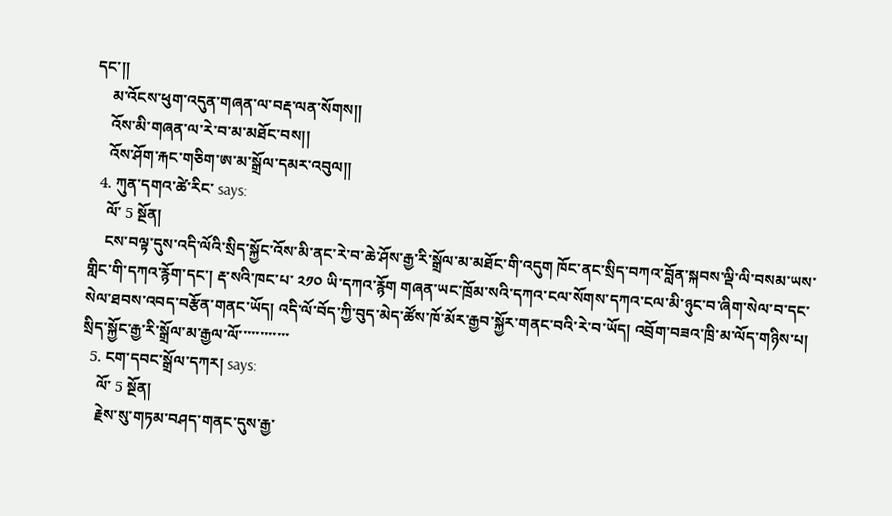དང་།།
    མ་འོངས་ཕུག་འདུན་གཞན་ལ་བརྡ་ལན་སོགས།།
    འོས་མི་གཞན་ལ་རེ་བ་མ་མཐོང་བས།།
    འོས་ཤོག་རྐང་གཅིག་ཨ་མ་སྒྲོལ་དམར་འབུལ།།
  4. ཀུན་དགའ་ཚེ་རིང་ says:
    ལོ་ 5 སྔོན།
    ངས་བལྟ་དུས་འདི་ལོའི་སྲིད་སྐྱོང་འོས་མི་ནང་རེ་བ་ཆེ་ཤོས་རྒྱ་རི་སྒྲོལ་མ་མཐོང་གི་འདུག ཁོང་ནང་སྲིད་བཀའ་བློན་སྐབས་ལྡི་ལི་བསམ་ཡས་གླིང་གི་དཀའ་རྙོག་དང་། རྡ་སའི་ཁང་པ་ ༢༡༠ ཡི་དཀའ་རྙོག གཞན་ཡང་ཁྲོམ་སའི་དཀའ་ངལ་སོགས་དཀའ་ངལ་མི་ཉུང་བ་ཞིག་སེལ་བ་དང་སེལ་ཐབས་འབད་བརྩོན་གནང་ཡོད། འདི་ལོ་བོད་ཀྱི་བུད་མེད་ཚོས་ཁོ་མོར་རྒྱབ་སྐྱོར་གནང་བའི་རེ་བ་ཡོད། འབྲོག་བཟའ་ཁྲི་མ་ལོད་གཉིས་པ། སྲིད་སྐྱོང་རྒྱ་རི་སྒྲོལ་མ་རྒྱལ་ལོ་་་་་་་་་་་་
  5. ངག་དབང་སྒྲོལ་དཀར། says:
    ལོ་ 5 སྔོན།
    རྗེས་སུ་གཏམ་བཤད་གནང་དུས་རྒྱ་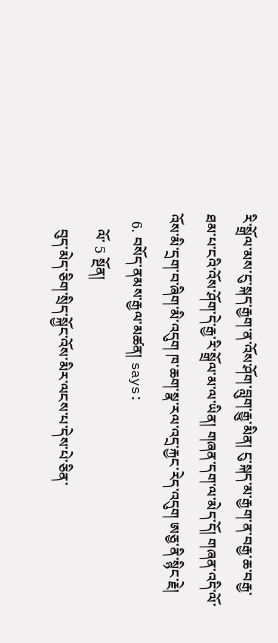རི་སྒྲོལ་མས་ངུ་སྐད་རྒྱག་ན་འོས་ཤོག་བླུག་རྒྱུ་མིན། ངུ་སྐད་མ་རྒྱག་ན་བརྒྱ་ཆ་བརྒྱ་ཐམ་པ་ངའི་འོས་ཤོག་དེ་རྒྱ་རི་སྒྲོལ་མ་ལ་ཡིན། གཞན་དག་ལ་མེད་དོ། གཞན་འདི་ལོ་འོས་མི་དྲག་བ་ཞིག་མི་འདུག ཁ་ཆག་སྣ་རལ་འདྲ་རྐྱང་རེད་འདུག ཨཅྱ་ནི་སྙིང་རྗེ།
  6. བསོད་ནམས་རྒྱལ་མཚན། says:
    ལོ་ 5 སྔོན།
    བུད་མེད་ཅིག་སྲིད་སྐྱོང་འོས་མིར་ལངས་པ་དེས་པེ་ཅིན་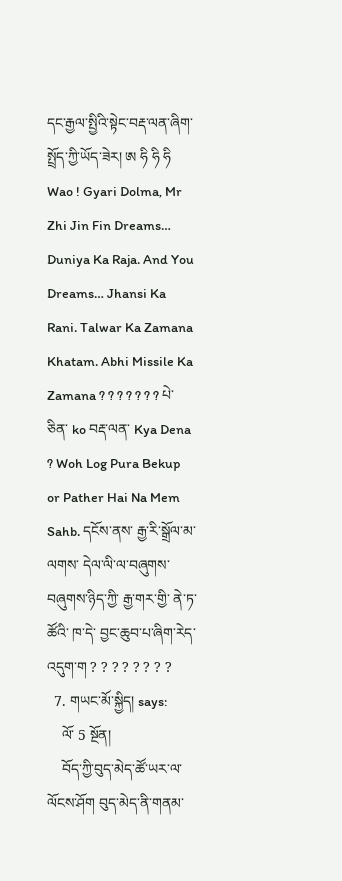དང་རྒྱལ་སྤྱིའི་སྟེང་བརྡ་ལན་ཞིག་སྤྲོད་ཀྱི་ཡོད་ཟེར། ཨ ཧི ཧི ཧི Wao ! Gyari Dolma, Mr Zhi Jin Fin Dreams… Duniya Ka Raja. And You Dreams… Jhansi Ka Rani. Talwar Ka Zamana Khatam. Abhi Missile Ka Zamana ? ? ? ? ? ? ? པེ་ཅིན་ ko བརྡ་ལན་ Kya Dena ? Woh Log Pura Bekup or Pather Hai Na Mem Sahb. དངོས་ནས་ རྒྱ་རི་སྒྲོལ་མ་ལགས་ དེལ་ལི་ལ་བཞུགས་བཞུགས་ཉིད་ཀྱི་ རྒྱ་གར་གྱི་ ནེ་ཏ་ཚོའི་ ཁ་དེ་ བྱང་ཆུབ་པ་ཞིག་རེད་འདུག་ག ? ? ? ? ? ? ? ?
  7. གཡང་མོ་སྐྱིད། says:
    ལོ་ 5 སྔོན།
    བོད་ཀྱི་བུད་མེད་ཚོ་ཡར་ལ་ལོངས་ཤོག བུད་མེད་ནི་གནམ་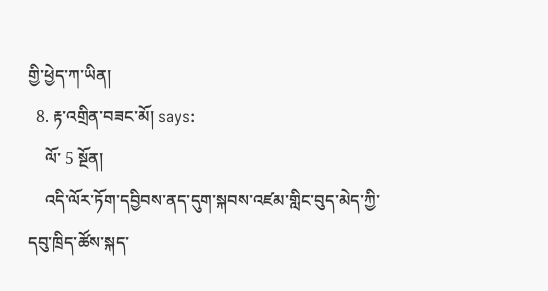གྱི་ཕྱེད་ཀ་ཡིན།
  8. རྟ་འགྲིན་བཟང་མོ། says:
    ལོ་ 5 སྔོན།
    འདི་ལོར་ཏོག་དབྱིབས་ནད་དུག་སྐབས་འཛམ་གླིང་བུད་མེད་ཀྱི་དབུ་ཁྲིད་ཚོས་སྐད་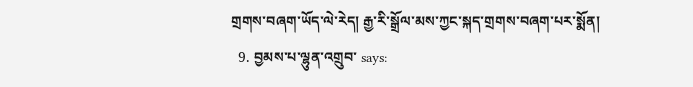གྲགས་བཞག་ཡོད་ལེ་རེད། རྒྱ་རི་སྒྲོལ་མས་ཀྱང་སྐད་གྲགས་བཞག་པར་སྨོན།
  9. བྱམས་པ་ལྷུན་འགྲུབ་ says: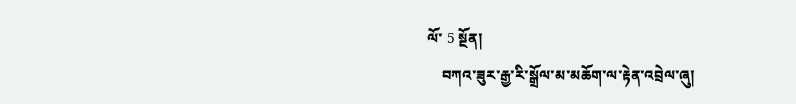ལོ་ 5 སྔོན།
    བཀའ་ཟུར་རྒྱ་རི་སྒྲོལ་མ་མཆོག་ལ་རྟེན་འབྲེལ་ཞུ།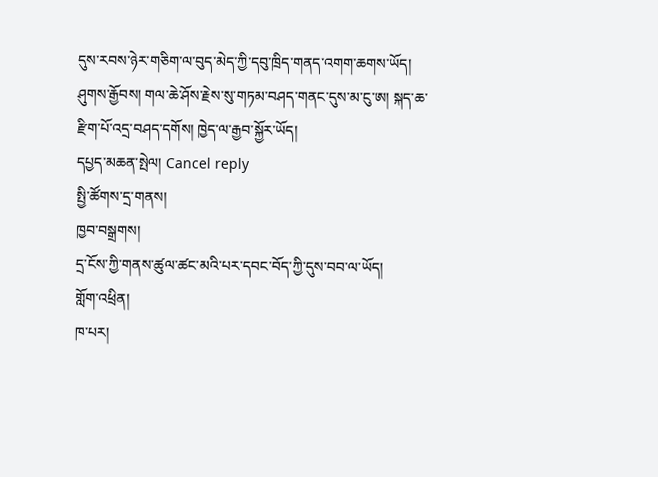དུས་རབས་ཉེར་གཅིག་ལ་བུད་མེད་ཀྱི་དབུ་ཁྲིད་གནད་འགག་ཆགས་ཡོད། ཤུགས་རྒྱོབས། གལ་ཆེ་ཤོས་རྗེས་སུ་གཏམ་བཤད་གནང་དུས་མ་ངུ་ཨ། སྐད་ཆ་རྫིག་པོ་འདྲ་བཤད་དགོས། ཁྱེད་ལ་རྒྱབ་སྐྱོར་ཡོད།
དཔྱད་མཆན་སྤེལ། Cancel reply
སྤྱི་ཚོགས་དྲ་གནས།
ཁྱབ་བསྒྲགས།
དྲ་ངོས་ཀྱི་གནས་ཚུལ་ཚང་མའི་པར་དབང་བོད་ཀྱི་དུས་བབ་ལ་ཡོད།
གློག་འཕྲིན།
ཁ་པར།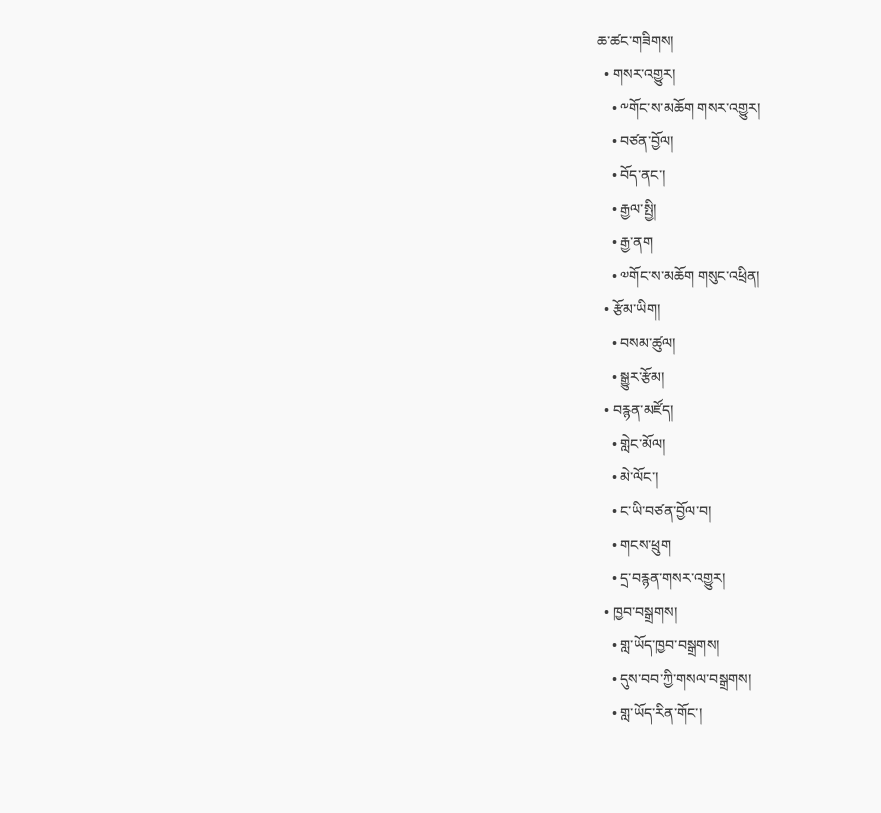ཆ་ཚང་གཟིགས།
  • གསར་འགྱུར།
    • ༸གོང་ས་མཆོག གསར་འགྱུར།
    • བཙན་བྱོལ།
    • བོད་ནང་།
    • རྒྱལ་སྤྱི།
    • རྒྱ་ནག
    • ༧གོང་ས་མཆོག གསུང་འཕྲིན།
  • རྩོམ་ཡིག།
    • བསམ་ཚུལ།
    • སྒྱུར་རྩོམ།
  • བརྙན་མཛོད།
    • གླེང་མོལ།
    • མེ་ལོང་།
    • ང་ཡི་བཙན་བྱོལ་བ།
    • གངས་ཕྲུག
    • དྲ་བརྙན་གསར་འགྱུར།
  • ཁྱབ་བསྒྲགས།
    • གླ་ཡོད་ཁྱབ་བསྒྲགས།
    • དུས་བབ་ཀྱི་གསལ་བསྒྲགས།
    • གླ་ཡོད་རིན་གོང་།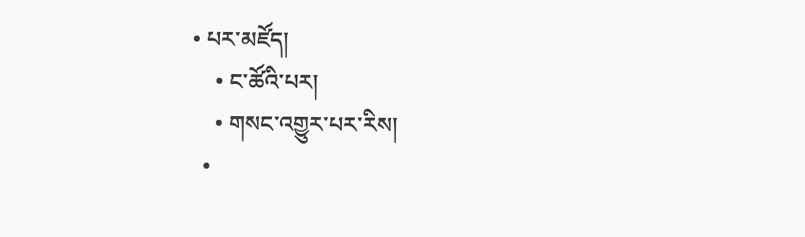• པར་མཛོད།
    • ང་ཚོའི་པར།
    • གསང་འགྱུར་པར་རིས།
  •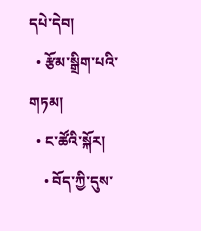དཔེ་དེབ།
  • རྩོམ་སྒྲིག་པའི་གཏམ།
  • ང་ཚོའི་སྐོར།
    • བོད་ཀྱི་དུས་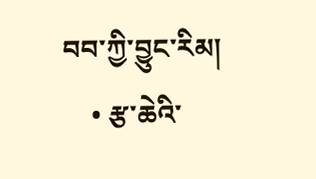བབ་ཀྱི་བྱུང་རིམ།
    • རྩ་ཆེའི་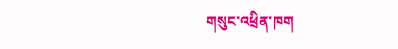གསུང་འཕྲིན་ཁག